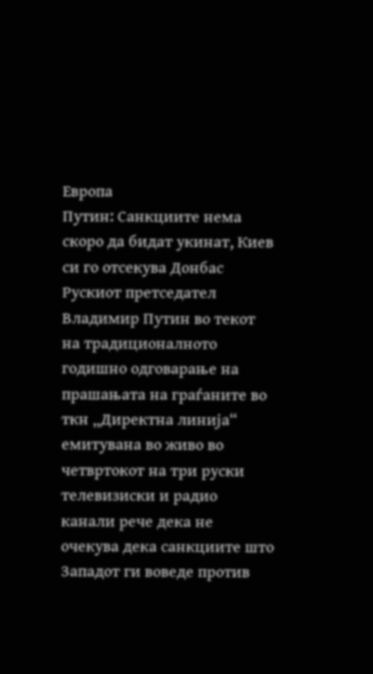Европа
Путин: Санкциите нема скоро да бидат укинат, Киев си го отсекува Донбас
Рускиот претседател Владимир Путин во текот на традиционалното годишно одговарање на прашањата на граѓаните во ткн „Директна линија“ емитувана во живо во четвртокот на три руски телевизиски и радио канали рече дека не очекува дека санкциите што Западот ги воведе против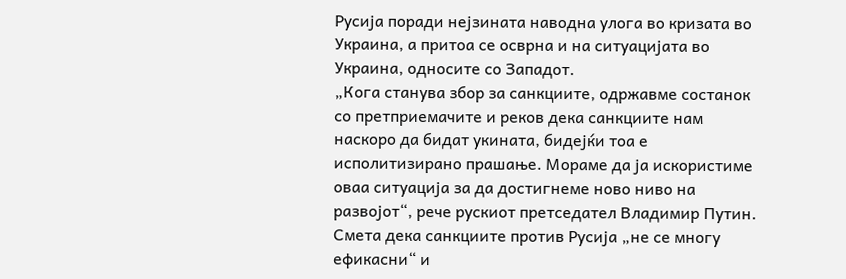Русија поради нејзината наводна улога во кризата во Украина, а притоа се осврна и на ситуацијата во Украина, односите со Западот.
„Кога станува збор за санкциите, одржавме состанок со претприемачите и реков дека санкциите нам наскоро да бидат укината, бидејќи тоа е исполитизирано прашање. Мораме да ја искористиме оваа ситуација за да достигнеме ново ниво на развојот“, рече рускиот претседател Владимир Путин.
Смета дека санкциите против Русија „не се многу ефикасни“ и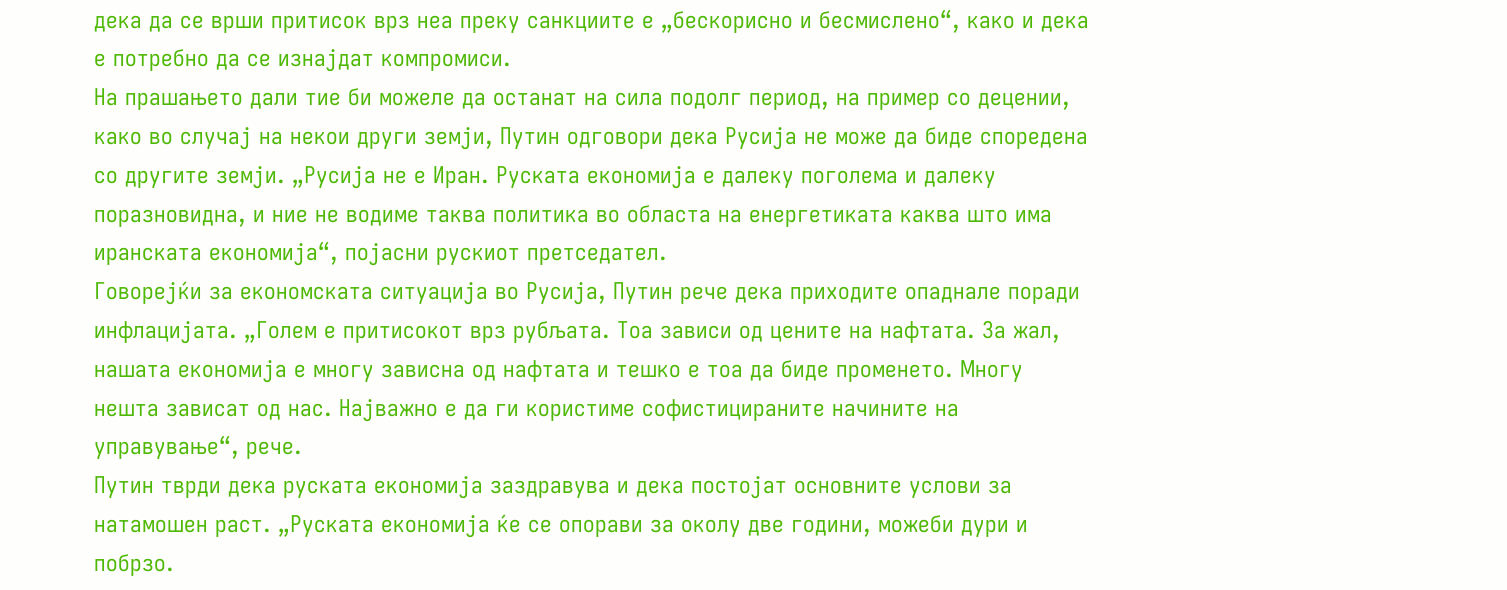дека да се врши притисок врз неа преку санкциите е „бескорисно и бесмислено“, како и дека е потребно да се изнајдат компромиси.
На прашањето дали тие би можеле да останат на сила подолг период, на пример со децении, како во случај на некои други земји, Путин одговори дека Русија не може да биде споредена со другите земји. „Русија не е Иран. Руската економија е далеку поголема и далеку поразновидна, и ние не водиме таква политика во областа на енергетиката каква што има иранската економија“, појасни рускиот претседател.
Говорејќи за економската ситуација во Русија, Путин рече дека приходите опаднале поради инфлацијата. „Голем е притисокот врз рубљата. Тоа зависи од цените на нафтата. За жал, нашата економија е многу зависна од нафтата и тешко е тоа да биде променето. Многу нешта зависат од нас. Најважно е да ги користиме софистицираните начините на управување“, рече.
Путин тврди дека руската економија заздравува и дека постојат основните услови за натамошен раст. „Руската економија ќе се опорави за околу две години, можеби дури и побрзо.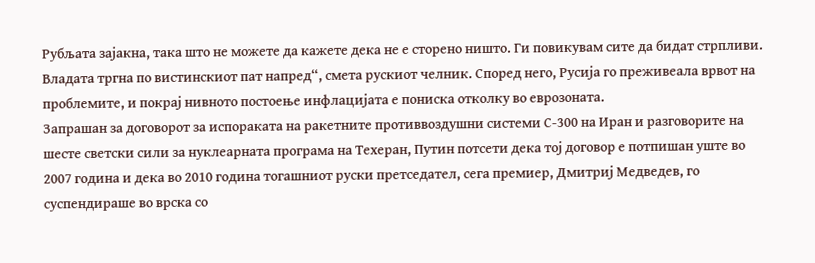Рубљата зајакна, така што не можете да кажете дека не е сторено ништо. Ги повикувам сите да бидат стрпливи. Владата тргна по вистинскиот пат напред“, смета рускиот челник. Според него, Русија го преживеала врвот на проблемите, и покрај нивното постоење инфлацијата е пониска отколку во еврозоната.
Запрашан за договорот за испораката на ракетните противвоздушни системи С-300 на Иран и разговорите на шесте светски сили за нуклеарната програма на Техеран, Путин потсети дека тој договор е потпишан уште во 2007 година и дека во 2010 година тогашниот руски претседател, сега премиер, Дмитриј Медведев, го суспендираше во врска со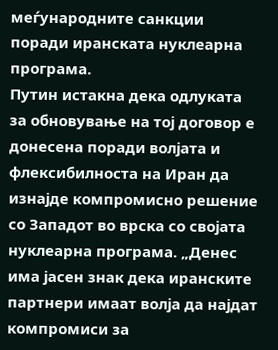меѓународните санкции поради иранската нуклеарна програма.
Путин истакна дека одлуката за обновување на тој договор е донесена поради волјата и флексибилноста на Иран да изнајде компромисно решение со Западот во врска со својата нуклеарна програма. „Денес има јасен знак дека иранските партнери имаат волја да најдат компромиси за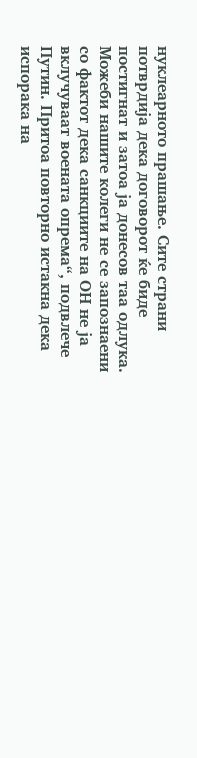нуклеарното прашање. Сите страни потврдија дека договорот ќе биде постигнат и затоа ја донесов таа одлука. Можеби нашите колеги не се запознаени со фактот дека санкциите на ОН не ја вклучуваат воената опрема“, подвлече Путин. Притоа повторно истакна дека испорака на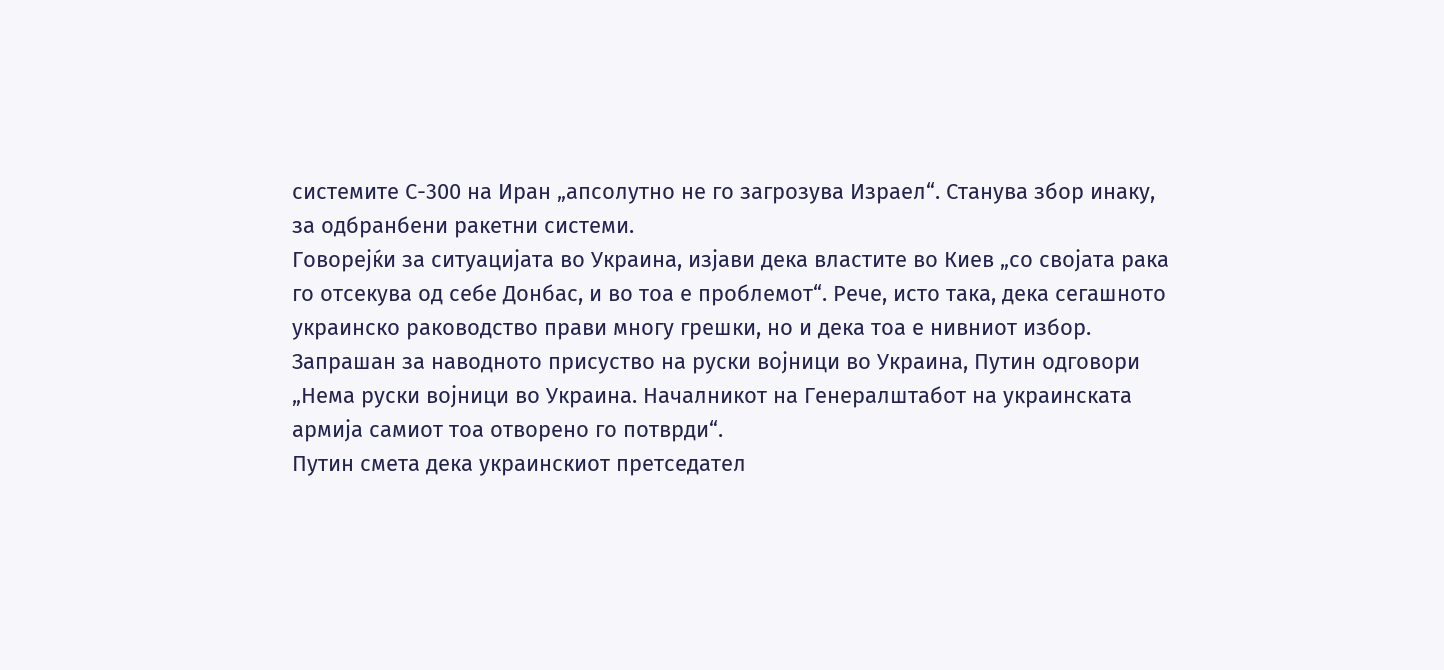системите С-300 на Иран „апсолутно не го загрозува Израел“. Станува збор инаку, за одбранбени ракетни системи.
Говорејќи за ситуацијата во Украина, изјави дека властите во Киев „со својата рака го отсекува од себе Донбас, и во тоа е проблемот“. Рече, исто така, дека сегашното украинско раководство прави многу грешки, но и дека тоа е нивниот избор.
Запрашан за наводното присуство на руски војници во Украина, Путин одговори „Нема руски војници во Украина. Началникот на Генералштабот на украинската армија самиот тоа отворено го потврди“.
Путин смета дека украинскиот претседател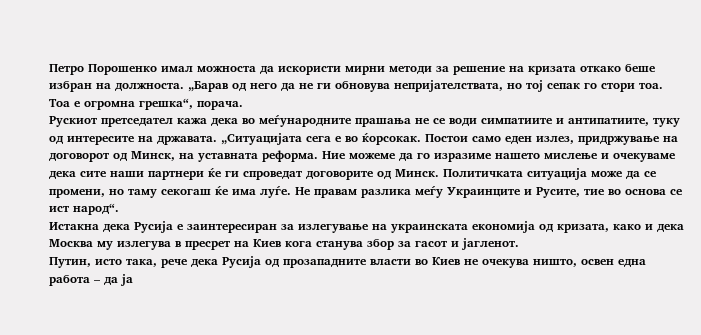Петро Порошенко имал можноста да искористи мирни методи за решение на кризата откако беше избран на должноста. „Барав од него да не ги обновува непријателствата, но тој сепак го стори тоа. Тоа е огромна грешка“, порача.
Рускиот претседател кажа дека во меѓународните прашања не се води симпатиите и антипатиите, туку од интересите на државата. „Ситуацијата сега е во ќорсокак. Постои само еден излез, придржување на договорот од Минск, на уставната реформа. Ние можеме да го изразиме нашето мислење и очекуваме дека сите наши партнери ќе ги спроведат договорите од Минск. Политичката ситуација може да се промени, но таму секогаш ќе има луѓе. Не правам разлика меѓу Украинците и Русите, тие во основа се ист народ“.
Истакна дека Русија е заинтересиран за излегување на украинската економија од кризата, како и дека Москва му излегува в пресрет на Киев кога станува збор за гасот и јагленот.
Путин, исто така, рече дека Русија од прозападните власти во Киев не очекува ништо, освен една работа – да ја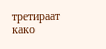третираат како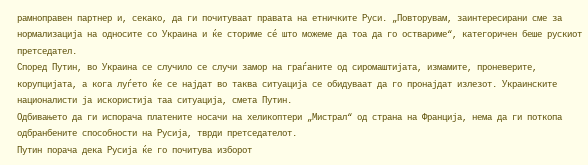рамноправен партнер и, секако, да ги почитуваат правата на етничките Руси. „Повторувам, заинтересирани сме за нормализација на односите со Украина и ќе сториме сé што можеме да тоа да го оствариме“, категоричен беше рускиот претседател.
Според Путин, во Украина се случило се случи замор на граѓаните од сиромаштијата, измамите, проневерите, корупцијата, а кога луѓето ќе се најдат во таква ситуација се обидуваат да го пронајдат излезот. Украинските националисти ја искористија таа ситуација, смета Путин.
Одбивањето да ги испорача платените носачи на хеликоптери „Мистрал“ од страна на Франција, нема да ги поткопа одбранбените способности на Русија, тврди претседателот.
Путин порача дека Русија ќе го почитува изборот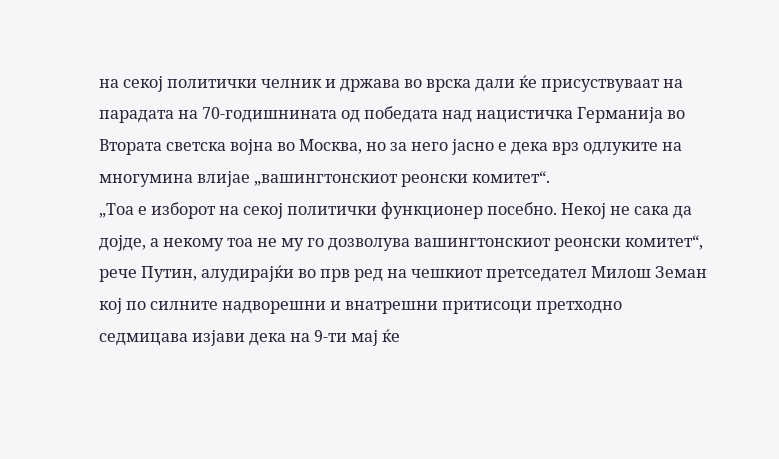на секој политички челник и држава во врска дали ќе присуствуваат на парадата на 70-годишнината од победата над нацистичка Германија во Втората светска војна во Москва, но за него јасно е дека врз одлуките на многумина влијае „вашингтонскиот реонски комитет“.
„Тоа е изборот на секој политички функционер посебно. Некој не сака да дојде, а некому тоа не му го дозволува вашингтонскиот реонски комитет“, рече Путин, алудирајќи во прв ред на чешкиот претседател Милош Земан кој по силните надворешни и внатрешни притисоци претходно седмицава изјави дека на 9-ти мај ќе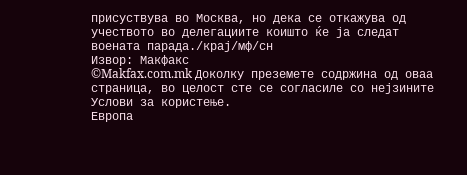присуствува во Москва, но дека се откажува од учеството во делегациите коишто ќе ја следат воената парада./крај/мф/сн
Извор: Макфакс
©Makfax.com.mk Доколку преземете содржина од оваа страница, во целост сте се согласиле со нејзините Услови за користење.
Европа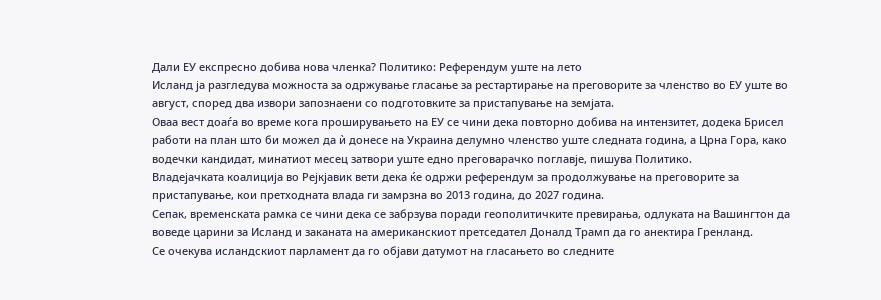Дали ЕУ експресно добива нова членка? Политико: Референдум уште на лето
Исланд ја разгледува можноста за одржување гласање за рестартирање на преговорите за членство во ЕУ уште во август, според два извори запознаени со подготовките за пристапување на земјата.
Оваа вест доаѓа во време кога проширувањето на ЕУ се чини дека повторно добива на интензитет, додека Брисел работи на план што би можел да ѝ донесе на Украина делумно членство уште следната година, а Црна Гора, како водечки кандидат, минатиот месец затвори уште едно преговарачко поглавје, пишува Политико.
Владејачката коалиција во Рејкјавик вети дека ќе одржи референдум за продолжување на преговорите за пристапување, кои претходната влада ги замрзна во 2013 година, до 2027 година.
Сепак, временската рамка се чини дека се забрзува поради геополитичките превирања, одлуката на Вашингтон да воведе царини за Исланд и заканата на американскиот претседател Доналд Трамп да го анектира Гренланд.
Се очекува исландскиот парламент да го објави датумот на гласањето во следните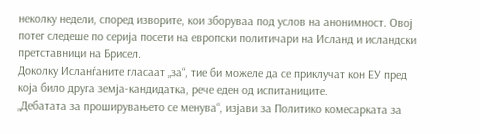неколку недели, според изворите, кои зборуваа под услов на анонимност. Овој потег следеше по серија посети на европски политичари на Исланд и исландски претставници на Брисел.
Доколку Исланѓаните гласаат „за“, тие би можеле да се приклучат кон ЕУ пред која било друга земја-кандидатка, рече еден од испитаниците.
„Дебатата за проширувањето се менува“, изјави за Политико комесарката за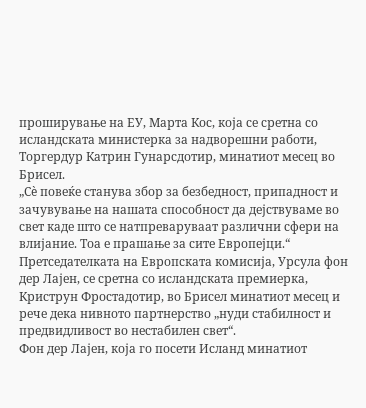проширување на ЕУ, Марта Кос, која се сретна со исландската министерка за надворешни работи, Торгердур Катрин Гунарсдотир, минатиот месец во Брисел.
„Сè повеќе станува збор за безбедност, припадност и зачувување на нашата способност да дејствуваме во свет каде што се натпреваруваат различни сфери на влијание. Тоа е прашање за сите Европејци.“
Претседателката на Европската комисија, Урсула фон дер Лајен, се сретна со исландската премиерка, Криструн Фростадотир, во Брисел минатиот месец и рече дека нивното партнерство „нуди стабилност и предвидливост во нестабилен свет“.
Фон дер Лајен, која го посети Исланд минатиот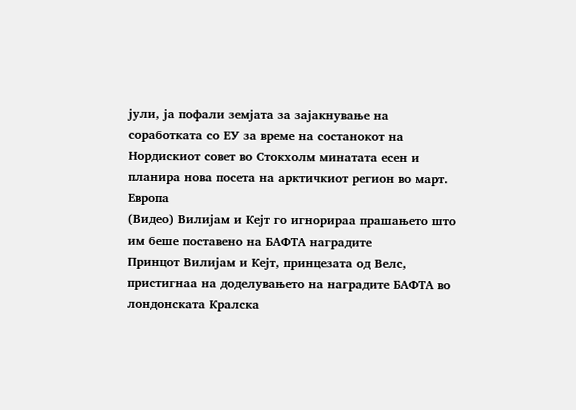јули, ја пофали земјата за зајакнување на соработката со ЕУ за време на состанокот на Нордискиот совет во Стокхолм минатата есен и планира нова посета на арктичкиот регион во март.
Европа
(Видео) Вилијам и Кејт го игнорираа прашањето што им беше поставено на БАФТА наградите
Принцот Вилијам и Кејт, принцезата од Велс, пристигнаа на доделувањето на наградите БАФТА во лондонската Кралска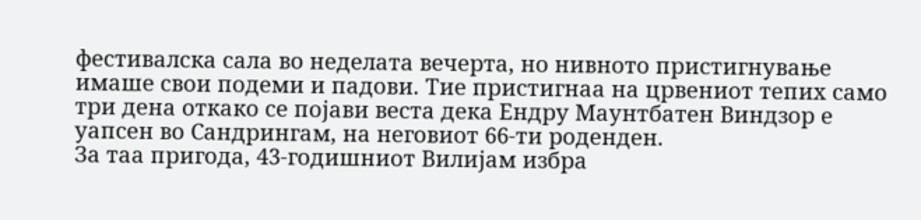фестивалска сала во неделата вечерта, но нивното пристигнување имаше свои подеми и падови. Тие пристигнаа на црвениот тепих само три дена откако се појави веста дека Ендру Маунтбатен Виндзор е уапсен во Сандрингам, на неговиот 66-ти роденден.
За таа пригода, 43-годишниот Вилијам избра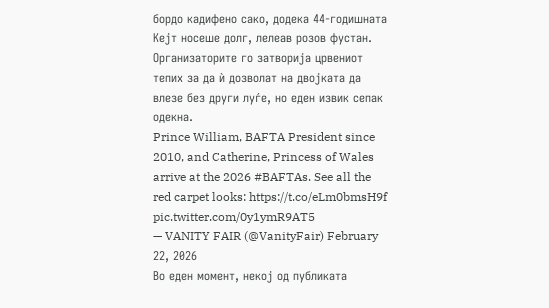бордо кадифено сако, додека 44-годишната Кејт носеше долг, лелеав розов фустан. Организаторите го затворија црвениот тепих за да ѝ дозволат на двојката да влезе без други луѓе, но еден извик сепак одекна.
Prince William, BAFTA President since 2010, and Catherine, Princess of Wales arrive at the 2026 #BAFTAs. See all the red carpet looks: https://t.co/eLm0bmsH9f pic.twitter.com/0y1ymR9AT5
— VANITY FAIR (@VanityFair) February 22, 2026
Во еден момент, некој од публиката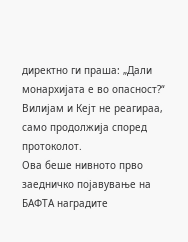директно ги праша: „Дали монархијата е во опасност?“ Вилијам и Кејт не реагираа, само продолжија според протоколот.
Ова беше нивното прво заедничко појавување на БАФТА наградите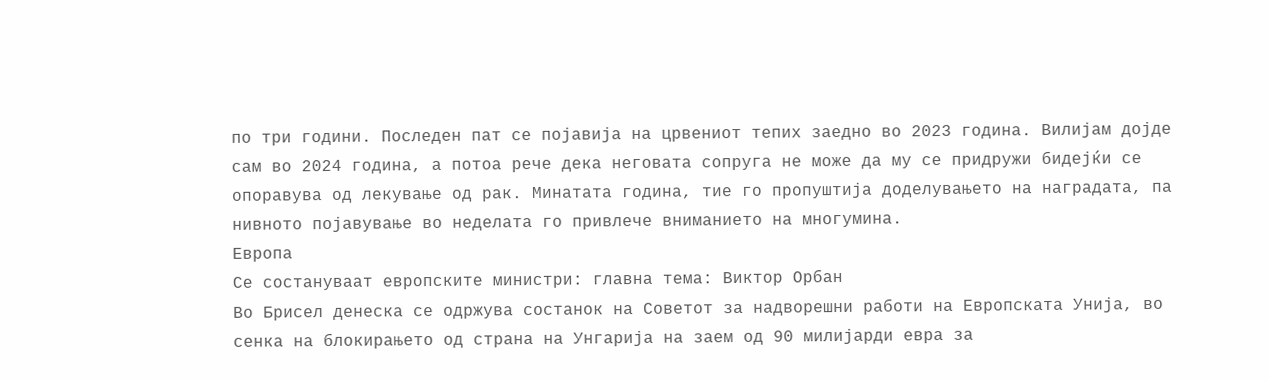по три години. Последен пат се појавија на црвениот тепих заедно во 2023 година. Вилијам дојде сам во 2024 година, а потоа рече дека неговата сопруга не може да му се придружи бидејќи се опоравува од лекување од рак. Минатата година, тие го пропуштија доделувањето на наградата, па нивното појавување во неделата го привлече вниманието на многумина.
Европа
Се состануваат европските министри: главна тема: Виктор Орбан
Во Брисел денеска се одржува состанок на Советот за надворешни работи на Европската Унија, во сенка на блокирањето од страна на Унгарија на заем од 90 милијарди евра за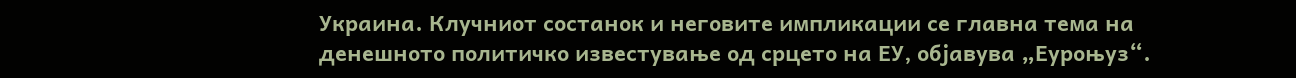Украина. Клучниот состанок и неговите импликации се главна тема на денешното политичко известување од срцето на ЕУ, објавува „Еуроњуз“.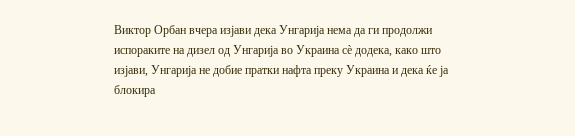Виктор Орбан вчера изјави дека Унгарија нема да ги продолжи испораките на дизел од Унгарија во Украина сè додека, како што изјави, Унгарија не добие пратки нафта преку Украина и дека ќе ја блокира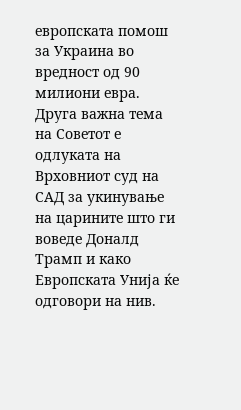европската помош за Украина во вредност од 90 милиони евра.
Друга важна тема на Советот е одлуката на Врховниот суд на САД за укинување на царините што ги воведе Доналд Трамп и како Европската Унија ќе одговори на нив.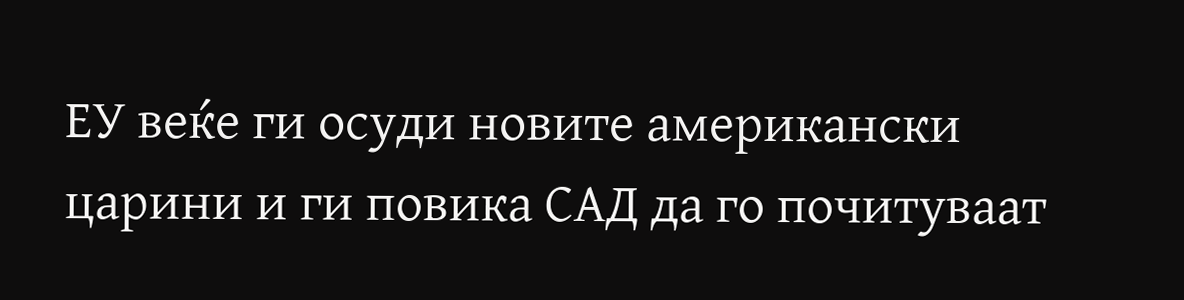ЕУ веќе ги осуди новите американски царини и ги повика САД да го почитуваат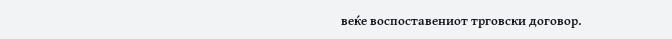веќе воспоставениот трговски договор.